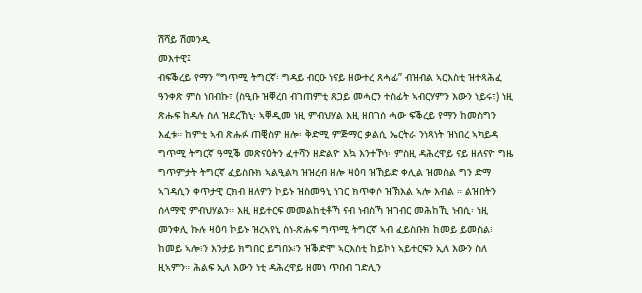ሽሻይ ሽመንዲ
መእተዊ፤
ብፍቕረይ የማን “ግጥሚ ትግርኛ፡ ግዳይ ብርዑ ነናይ ዘውተረ ጸሓፊ” ብዝብል ኣርእስቲ ዝተጻሕፈ ዓንቀጽ ምስ ነበብኩ፣ (ስዒቡ ዝቐረበ ብገጠምቲ ጸጋይ መሓርን ተስፊት ኣብርሃምን እውን ነይሩ፣) ነዚ ጽሑፍ ከዳሉ ስለ ዝደረኸኒ፡ ኣቐዲመ ነዚ ምብህሃል እዚ ዘበገሰ ሓው ፍቕረይ የማን ከመስግን እፈቱ። ከምቲ ኣብ ጽሑፉ ጠቒስዎ ዘሎ፡ ቅድሚ ምጅማር ቃልሲ ኤርትራ ንነጻነት ዝነበረ ኣካይዳ ግጥሚ ትግርኛ ዓሚቕ መጽናዕትን ፈተሻን ዘድልዮ እኳ እንተኾነ፡ ምስዚ ዳሕረዋይ ናይ ዘለናዮ ግዜ ግጥምታት ትግርኛ ፈይስቡክ ኣልዒልካ ዝዝረብ ዘሎ ዛዕባ ዝኸይድ ቀሊል ዝመስል ግን ድማ ኣገዳሲን ቀጥታዊ ርክብ ዘለዎን ኮይኑ ዝስመዓኒ ነገር ክጥቀሶ ዝኽእል ኣሎ እብል ። ልዝበትን ሰላማዊ ምብህሃልን። እዚ ዘይተርፍ መመልከቲቶኻ ናብ ነብስኻ ዝገብር መሕከኺ ነብሲ፡ ነዚ መንቀሊ ኩሉ ዛዕባ ኮይኑ ዝረኣየኒ ስነ-ጽሑፍ ግጥሚ ትግርኛ ኣብ ፈይስቡክ ከመይ ይመስል፧ ከመይ ኣሎ፧ን እንታይ ክግበር ይግበኦ፧ን ዝቕድሞ ኣርእስቲ ከይኮነ ኣይተርፍን ኢለ እውን ስለ ዚኣምን። ሕልፍ ኢለ እውን ነቲ ዳሕረዋይ ዘመነ ጥበብ ገድሊን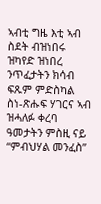ኣብቲ ግዜ እቲ ኣብ ስደት ብዝነበሩ ዝካየድ ዝነበረ ንጥፈታትን ክሳብ ፍጹም ምድስካል ስነ-ጽሑፍ ሃገርና ኣብ ዝሓለፉ ቀረባ ዓመታትን ምስዚ ናይ “ምብህሃል መንፈስ”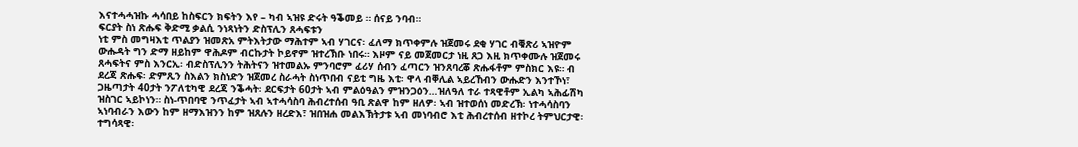እናተሓሓዝኩ ሓሳበይ ከስፍርን ክፍትን እየ – ካብ ኣዝዩ ድሩት ዓቕመይ ። ሰናይ ንባብ።
ፍርያት ስነ ጽሑፍ ቅድሚ ቃልሲ ንነጻነትን ድስፕሊን ጸሓፍቱን
ነቲ ምስ መግዛእቲ ጥልያን ዝመጽአ ምትእትታው ማሕተም ኣብ ሃገርና፡ ፈለማ ክጥቀምሉ ዝጀመሩ ደቂ ሃገር ብቑጽሪ ኣዝዮም ውሑዳት ግን ድማ ዘይከም ዋሕዶም ብርኩታት ኮይኖም ዝተረኽቡ ነበሩ። እዞም ናይ መጀመርታ ነዚ ጸጋ እዚ ክጥቀሙሉ ዝጀመሩ ጸሓፍትና ምስ እንርኢ፡ ብድስፕሊንን ትሕትናን ዝተመልኡ ምንባሮም ፈሪሃ ሰብን ፈጣርን ዝንጸባረቖ ጽሑፋቶም ምስክር እዩ። ብ ደረጃ ጽሑፍ፡ ድምጺን ስእልን ክስነድን ዝጀመረ ስራሓት ስነጥበብ ናይቲ ግዜ እቲ፡ ዋላ ብቐሊል ኣይረኸብን ውሑድን እንተኾነ፣ ጋዜጣታት 40ታት ንፖለቲካዊ ደረጃ ንቕሓት፡ ደርፍታት 60ታት ኣብ ምልዕዓልን ምዝንጋዕን…ዝለዓለ ተራ ተጻዊቶም ኢልካ ኣሕፊሽካ ዝስገር ኣይኮነን። ስነ-ጥበባዊ ንጥፈታት ኣብ ኣተሓሳስባ ሕብረተሰብ ዓቢ ጽልዋ ከም ዘለዎ፡ ኣብ ዝተወሰነ መድረኽ፡ ነተሓሳስባን ኣነባብራን እውን ከም ዘማእዝንን ከም ዝጸሉን ዘረድእ፣ ዝበዝሐ መልእኽትታቱ ኣብ መነባብሮ እቲ ሕብረተሰብ ዘተኮረ ትምህርታዊ፡ ተግሳጻዊ፡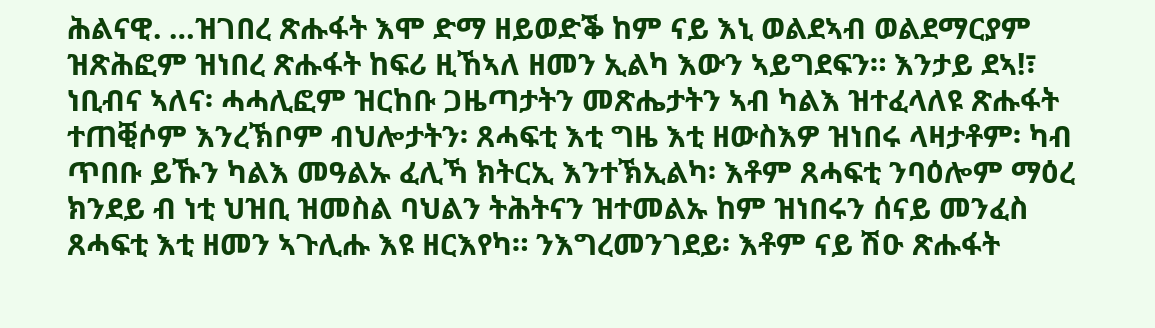ሕልናዊ. …ዝገበረ ጽሑፋት እሞ ድማ ዘይወድቕ ከም ናይ እኒ ወልደኣብ ወልደማርያም ዝጽሕፎም ዝነበረ ጽሑፋት ከፍሪ ዚኸኣለ ዘመን ኢልካ እውን ኣይግደፍን። እንታይ ደኣ!፣ ነቢብና ኣለና፡ ሓሓሊፎም ዝርከቡ ጋዜጣታትን መጽሔታትን ኣብ ካልእ ዝተፈላለዩ ጽሑፋት ተጠቒሶም እንረኽቦም ብህሎታትን፡ ጸሓፍቲ እቲ ግዜ እቲ ዘውስእዎ ዝነበሩ ላዛታቶም፡ ካብ ጥበቡ ይኹን ካልእ መዓልኡ ፈሊኻ ክትርኢ እንተኽኢልካ፡ እቶም ጸሓፍቲ ንባዕሎም ማዕረ ክንደይ ብ ነቲ ህዝቢ ዝመስል ባህልን ትሕትናን ዝተመልኡ ከም ዝነበሩን ሰናይ መንፈስ ጸሓፍቲ እቲ ዘመን ኣጉሊሑ እዩ ዘርእየካ። ንእግረመንገደይ፡ እቶም ናይ ሽዑ ጽሑፋት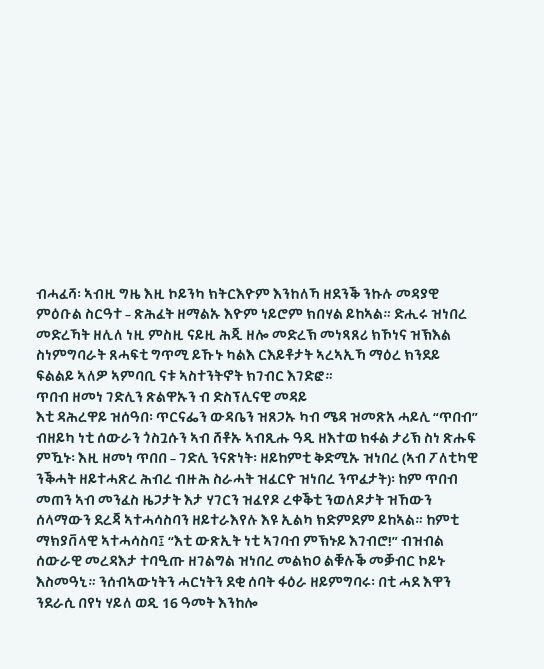ብሓፈሻ፡ ኣብዚ ግዜ እዚ ኮይንካ ክትርእዮም እንከለኻ ዘደንቕ ንኩሉ መዳያዊ ምዕቡል ስርዓተ – ጽሕፈት ዘማልኡ እዮም ነይሮም ክበሃል ይከኣል። ድሒሩ ዝነበረ መድረኻት ዘሊለ ነዚ ምስዚ ናይዚ ሕጂ ዘሎ መድረኽ መነጻጸሪ ክኾነና ዝኽእል ስነምግባራት ጸሓፍቲ ግጥሚ ይኹኑ ካልእ ርእይቶታት ኣረኣኢኻ ማዕረ ክንደይ ፍልልይ ኣለዎ ኣምባቢ ናቱ ኣስተንትኖት ክገብር እገድፎ።
ጥበብ ዘመነ ገድሊን ጽልዋኡን ብ ድስፕሊናዊ መዳይ
እቲ ዳሕረዋይ ዝሰዓበ፡ ጥርናፌን ውዳቤን ዝጸጋኡ ካብ ሜዳ ዝመጽአ ሓይሊ “ጥበብ” ብዘይካ ነቲ ሰውራን ጎስጓሱን ኣብ ሸቶኡ ኣብጺሑ ዓዲ ዘእተወ ክፋል ታሪኽ ስነ ጽሑፍ ምዃኑ፡ እዚ ዘመነ ጥበበ – ገድሊ ንናጽነት፡ ዘይከምቲ ቅድሚኡ ዝነበረ (ኣብ ፖለቲካዊ ንቕሓት ዘይተሓጽረ ሕብረ ብዙሕ ስራሓት ዝፈርዮ ዝነበረ ንጥፈታት)፡ ከም ጥበብ መጠን ኣብ መንፈስ ዜጋታት እታ ሃገርን ዝፈየዶ ረቀቕቲ ንወለዶታት ዝኸውን ሰላማውን ደረጃ ኣተሓሳስባን ዘይተራእየሉ እዩ ኢልካ ክድምደም ይከኣል። ከምቲ ማክያቨላዊ ኣተሓሳስባ፤ “እቲ ውጽኢት ነቲ ኣገባብ ምኽኑይ እገብሮ!” ብዝብል ሰውራዊ መረዳእታ ተባዒጡ ዘገልግል ዝነበረ መልክዐ ልቑሉቕ መቓብር ኮይኑ እስመዓኒ። ንሰብኣውነትን ሓርነትን ደቂ ሰባት ፋዕራ ዘይምግባሩ፡ በቲ ሓደ እዋን ንደራሲ በየነ ሃይለ ወዲ 16 ዓመት እንከሎ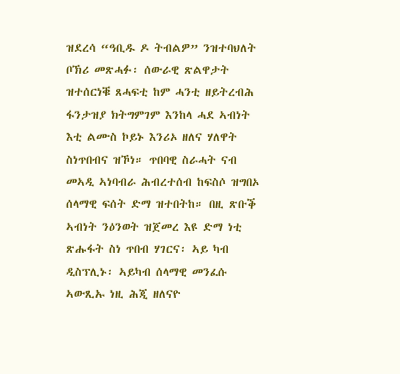ዝደረሳ “ዓቢዱ ዶ ትብልዎ” ንዝተባህለት ቦኽሪ መጽሓፉ፡ ሰውራዊ ጽልዋታት ዝተሰርነቑ ጸሓፍቲ ከም ሓንቲ ዘይትረብሕ ፋንታዝያ ክትግምገም እንከላ ሓደ ኣብነት እቲ ልሙስ ኮይኑ እንሪኦ ዘለና ሃለዋት ስነጥበብና ዝኾነ። ጥበባዊ ስራሓት ናብ መኣዲ ኣነባብራ ሕብረተሰብ ከፍስሶ ዝግበኦ ሰላማዊ ፍሰት ድማ ዝተበትከ። በዚ ጽቡቕ ኣብነት ንዕንወት ዝጀመረ እዩ ድማ ነቲ ጽሑፋት ስነ ጥበብ ሃገርና፡ ኣይ ካብ ዲስፕሊኑ፡ ኣይካብ ሰላማዊ መንፈሱ ኣውጺኡ ነዚ ሕጂ ዘለናዮ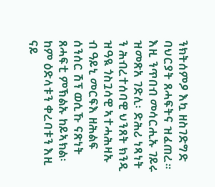ንክትሰምዖ እኳ ዘስገድግድ ባህርያት ጸሓፍትና ዝፈጠረ። እዚ ንጥበብ መሳርሒኡ ገይሩ ዝመጽአ ገድሊ፡ ድሕሪ ነጻነት ን ሕብረተሰባዊ ህንጸት ክንዲ ዝዓዪ ጎስጓሳዊ ኣተሓሕዛኡ ብ ዓይኒ መርፍእ ዘሕልፍ ሰንሰር ሽፕ ወሲኹ ናጽነት ጸሓፍቲ ምኽልኡ ከይኣክል፡ ከም ዕድላቱን ቀረባቱን እዚ ናይ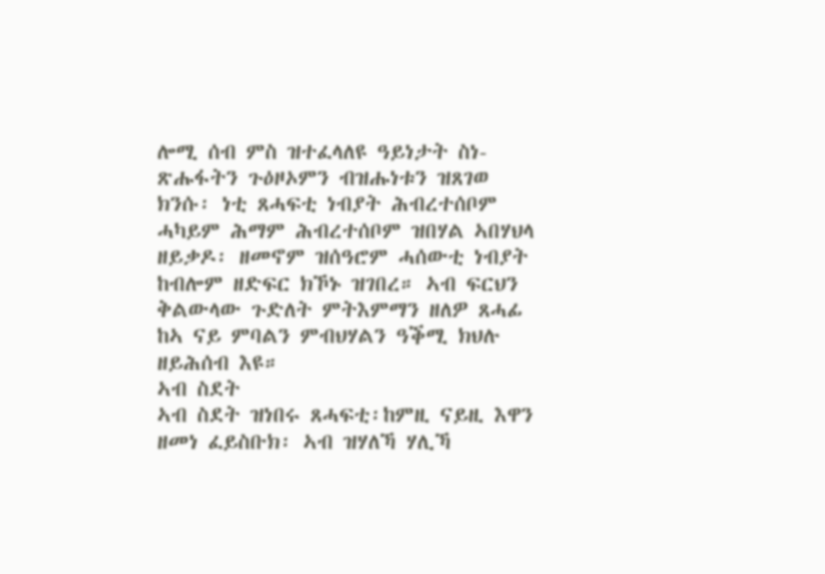ሎሚ ሰብ ምስ ዝተፈላለዩ ዓይነታት ስነ-ጽሑፋትን ጉዕዞኦምን ብዝሑነቱን ዝጸገወ ክንሱ፡ ነቲ ጸሓፍቲ ነብያት ሕብረተሰቦም ሓካይም ሕማም ሕብረተሰቦም ዝበሃል ኣበሃህላ ዘይቃዶ፡ ዘመኖም ዝሰዓሮም ሓሰውቲ ነብያት ከብሎም ዘድፍር ክኾኑ ዝገበረ። ኣብ ፍርህን ቅልውላው ጉድለት ምትእምማን ዘለዎ ጸሓፊ ከኣ ናይ ምባልን ምብህሃልን ዓቕሚ ክህሉ ዘይሕሰብ እዩ።
ኣብ ስደት
ኣብ ስደት ዝነበሩ ጸሓፍቲ፡ከምዚ ናይዚ እዋን ዘመነ ፈይስቡክ፡ ኣብ ዝሃለኻ ሃሊኻ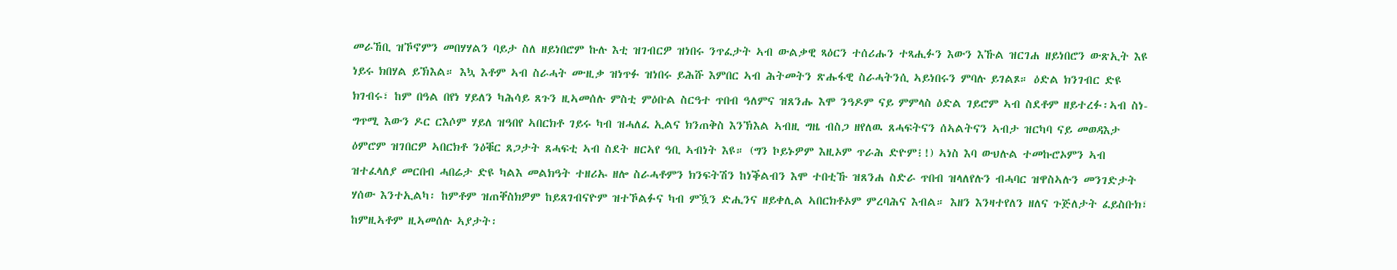መራኸቢ ዝኾኖምን መበሃሃልን ባይታ ስለ ዘይነበሮም ኩሉ እቲ ዝገብርዎ ዝነበሩ ንጥፈታት ኣብ ውልቃዊ ጻዕርን ተሰሪሑን ተጻሒፉን እውን እኹል ዝርገሐ ዘይነበሮን ውጽኢት እዩ ነይሩ ክበሃል ይኽእል። እኳ እቶም ኣብ ስራሓት ሙዚቃ ዝነጥፉ ዝነበሩ ይሕሹ እምበር ኣብ ሕትመትን ጽሑፋዊ ስራሓትንሲ ኣይነበሩን ምባሉ ይገልጾ። ዕድል ክንገብር ድዩ ክገብሩ፣ ከም በዓል በየነ ሃይለን ካሕሳይ ጸጉን ዚኣመሰሉ ምስቲ ምዕቡል ስርዓተ ጥበብ ዓለምና ዝጸንሑ እሞ ንዓዶም ናይ ምምላስ ዕድል ገይሮም ኣብ ስደቶም ዘይተረፉ፡ኣብ ስነ-ግጥሚ እውን ዶር ርእሶም ሃይለ ዝዓበየ ኣበርክቶ ገይሩ ካብ ዝሓለፈ ኢልና ክንጠቅስ እንኽእል ኣብዚ ግዜ ብስጋ ዘየለዉ ጸሓፍትናን ሰኣልትናን ኣብታ ዝርካባ ናይ መወዳእታ ዕምሮም ዝገበርዎ ኣበርክቶ ንዕቑር ጸጋታት ጸሓፍቲ ኣብ ስደት ዘርኣየ ዓቢ ኣብነት እዩ። (ግን ኮይኑዎም እዚኦም ጥራሕ ድዮም፧!) ኣነስ እባ ውህሉል ተመኩሮኦምን ኣብ ዝተፈላለያ መርበብ ሓበሬታ ድዩ ካልእ መልክዓት ተዘሪኡ ዘሎ ስራሓቶምን ክንፍትሽን ከነቕልብን እሞ ተበቲኹ ዝጸንሐ ስድራ ጥበብ ዝላለየሉን ብሓባር ዝዋስኣሉን መንገድታት ሃሰው እንተኢልካ፡ ከምቶም ዝጠቐስክዎም ከይጸገብናዮም ዝተኾልፉና ካብ ምዃን ድሒንና ዘይቀሊል ኣበርክቶኦም ምረባሕና እብል። እዘን እንዛተየለን ዘለና ጉጅለታት ፈይስቡክ፣ ከምዚኣቶም ዚኣመሰሉ ኣያታት፡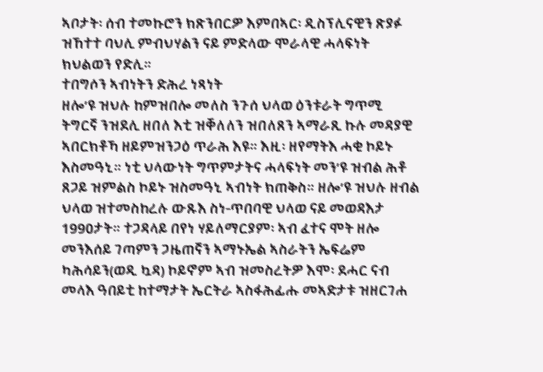ኣቦታት፡ ሰብ ተመኩሮን ክጽንበርዎ እምበኣር፡ ዲስፕሊናዊን ጽያፉ ዝኸተተ ባህሊ ምብህሃልን ናይ ምድላው ሞራላዊ ሓላፍነት ክህልወን የድሊ።
ተበግሶን ኣብነትን ድሕረ ነጻነት
ዘሎ’ዩ ዝህሉ ከምዝበሎ መለስ ንጉሰ ህላወ ዕንቱራት ግጥሚ ትግርኛ ንዝደሊ ዘበለ እቲ ዝቐለለን ዝበለጸን ኣማራጺ ኩሉ መዳያዊ ኣበርክቶኻ ዘይምዝንጋዕ ጥራሕ እዩ። እዚ፡ ዘየማትእ ሓቂ ኮይኑ እስመዓኒ። ነቲ ህላውነት ግጥምታትና ሓላፍነት መን’ዩ ዝብል ሕቶ ጸጋይ ዝምልስ ኮይኑ ዝስመዓኒ ኣብነት ክጠቅስ። ዘሎ’ዩ ዝህሉ ዘብል ህላወ ዝተመስከረሉ ውጹእ ስነ-ጥበባዊ ህላወ ናይ መወዳእታ 1990ታት። ተጋዳላይ በየነ ሃይለማርያም፡ ኣብ ፈተና ሞት ዘሎ መንእሰይ ገጣምን ጋዜጠኛን ኣማኑኤል ኣስራትን ኤፍሬም ካሕሳይን(ወዲ ኳዳ) ኮይኖም ኣብ ዝመስረትዎ እሞ፡ ደሓር ናብ መላእ ዓበይቲ ከተማታት ኤርትራ ኣስፋሕፊሑ መኣድታቱ ዝዘርገሐ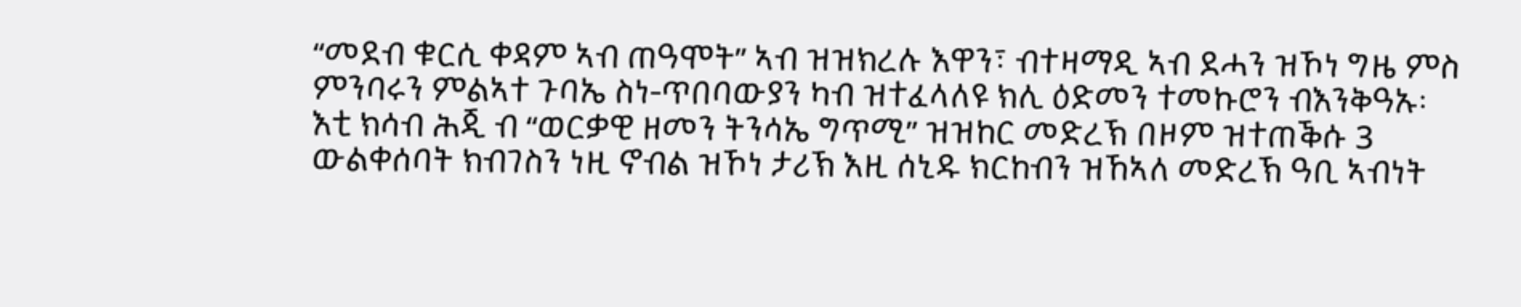“መደብ ቁርሲ ቀዳም ኣብ ጠዓሞት” ኣብ ዝዝክረሉ እዋን፣ ብተዛማዲ ኣብ ደሓን ዝኾነ ግዜ ምስ ምንባሩን ምልኣተ ጉባኤ ስነ-ጥበባውያን ካብ ዝተፈላለዩ ክሊ ዕድመን ተመኩሮን ብእንቅዓኡ፡ እቲ ክሳብ ሕጂ ብ “ወርቃዊ ዘመን ትንሳኤ ግጥሚ” ዝዝከር መድረኽ በዞም ዝተጠቕሱ 3 ውልቀሰባት ክብገስን ነዚ ኖብል ዝኾነ ታሪኽ እዚ ሰኒዱ ክርከብን ዝኸኣለ መድረኽ ዓቢ ኣብነት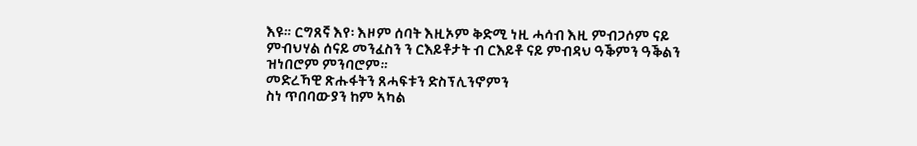እዩ። ርግጸኛ እየ፡ እዞም ሰባት እዚኦም ቅድሚ ነዚ ሓሳብ እዚ ምብጋሶም ናይ ምብህሃል ሰናይ መንፈስን ን ርእይቶታት ብ ርእይቶ ናይ ምብዳህ ዓቕምን ዓቕልን ዝነበሮም ምንባሮም።
መድረኻዊ ጽሑፋትን ጸሓፍቱን ድስፕሊንኖምን
ስነ ጥበባውያን ከም ኣካል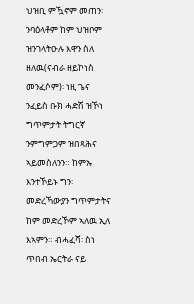ህዝቢ ምዃኖም መጠን፡ ንባዕላቶም ከም ህዝቦም ዝንገላትዑሉ እዋን ስለ ዘለዉ(ናብራ ዘይኮነስ መንፈሶም)፡ ነዚ ጌና ንፈይስ ቡክ ሓድሽ ዝኾነ ግጥምታት ትግርኛ ንምግምጋም ዝበጻሕና ኣይመስለንን። ከምኡ እንተኾይኑ ግን፡ መድረኻውያን ግጥምታትና ከም መድረኾም ኣለዉ ኢለ እኣምን። ብሓፈሻ፡ ስነ ጥበብ ኤርትራ ናይ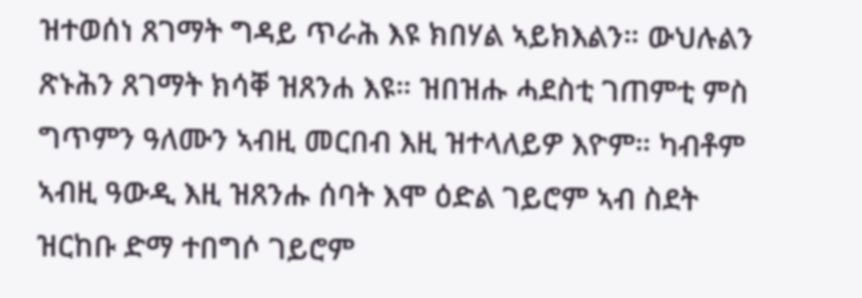ዝተወሰነ ጸገማት ግዳይ ጥራሕ እዩ ክበሃል ኣይክእልን። ውህሉልን ጽኑሕን ጸገማት ክሳቐ ዝጸንሐ እዩ። ዝበዝሑ ሓደስቲ ገጠምቲ ምስ ግጥምን ዓለሙን ኣብዚ መርበብ እዚ ዝተላለይዎ እዮም። ካብቶም ኣብዚ ዓውዲ እዚ ዝጸንሑ ሰባት እሞ ዕድል ገይሮም ኣብ ስደት ዝርከቡ ድማ ተበግሶ ገይሮም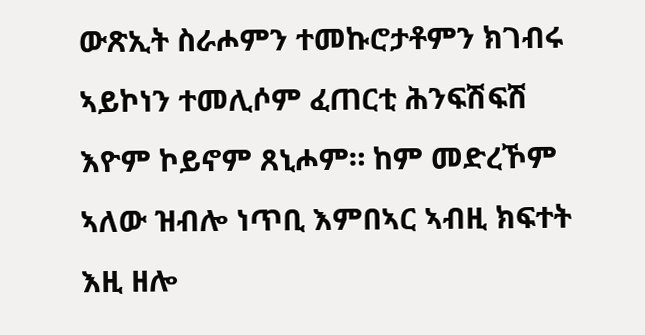ውጽኢት ስራሖምን ተመኩሮታቶምን ክገብሩ ኣይኮነን ተመሊሶም ፈጠርቲ ሕንፍሽፍሽ እዮም ኮይኖም ጸኒሖም። ከም መድረኾም ኣለው ዝብሎ ነጥቢ እምበኣር ኣብዚ ክፍተት እዚ ዘሎ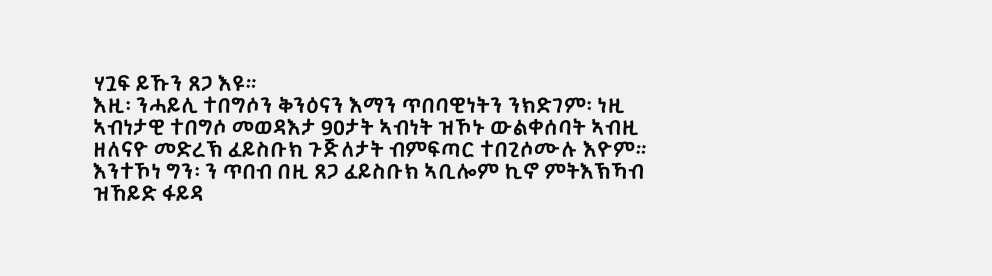ሃጓፍ ይኹን ጸጋ እዩ።
እዚ፡ ንሓይሊ ተበግሶን ቅንዕናን እማን ጥበባዊነትን ንክድገም፡ ነዚ ኣብነታዊ ተበግሶ መወዳእታ 90ታት ኣብነት ዝኾኑ ውልቀሰባት ኣብዚ ዘለናዮ መድረኽ ፈይስቡክ ጉጅለታት ብምፍጣር ተበጊሶሙሉ እዮም። እንተኾነ ግን፡ ን ጥበብ በዚ ጸጋ ፈይስቡክ ኣቢሎም ኪኖ ምትእኽኻብ ዝኸይድ ፋይዳ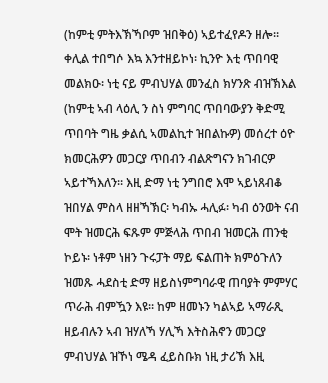(ከምቲ ምትእኽኻቦም ዝበቅዕ) ኣይተፈየዶን ዘሎ። ቀሊል ተበግሶ እኳ እንተዘይኮነ፡ ኪንዮ እቲ ጥበባዊ መልክዑ፡ ነቲ ናይ ምብህሃል መንፈስ ክሃንጽ ብዝኽእል (ከምቲ ኣብ ላዕሊ ን ስነ ምግባር ጥበባውያን ቅድሚ ጥበባት ግዜ ቃልሲ ኣመልኪተ ዝበልኩዎ) መሰረተ ዕዮ ክመርሕዎን መጋርያ ጥበብን ብልጽግናን ክገብርዎ ኣይተኻእለን። እዚ ድማ ነቲ ንግበሮ እሞ ኣይነጸብቆ ዝበሃል ምስላ ዘዘኻኽር፡ ካብኡ ሓሊፉ፡ ካብ ዕንወት ናብ ሞት ዝመርሕ ፍጹም ምጅላሕ ጥበብ ዝመርሕ ጠንቂ ኮይኑ፡ ነቶም ነዘን ጉሩፓት ማይ ፍልጠት ክምዕጉለን ዝመጹ ሓደስቲ ድማ ዘይስነምግባራዊ ጠባያት ምምሃር ጥራሕ ብምዃን እዩ። ከም ዘመኑን ካልኣይ ኣማራጺ ዘይብሉን ኣብ ዝሃለኻ ሃሊኻ እትስሕኖን መጋርያ ምብህሃል ዝኾነ ሜዳ ፈይስቡክ ነዚ ታሪኽ እዚ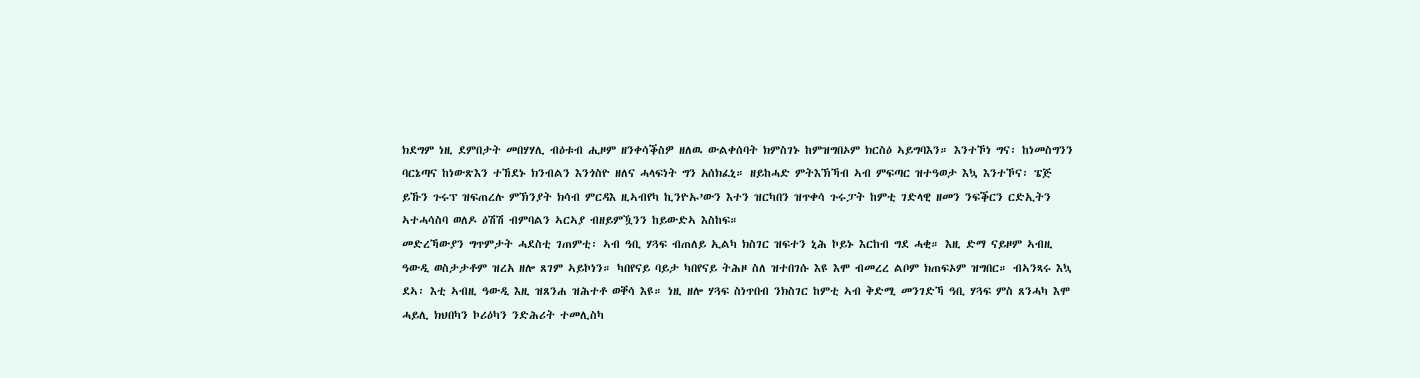ክደግም ነዚ ደምበታት መበሃሃሊ ብዕቱብ ሒዞም ዘንቀሳቕስዎ ዘለዉ ውልቀሰባት ክምስገኑ ከምዝግበኦም ክርስዕ ኣይግባእን። እንተኾነ ግና፡ ከነመስግንን ባርኔጣና ከነውጽእን ተኸደኑ ክንብልን እንጎስዮ ዘለና ሓላፍነት ግን አሰክፈኒ። ዘይከሓድ ምትእኽኻብ ኣብ ምፍጣር ዝተዓወታ እኳ እንተኾና፡ ፔጅ ይኹን ጉሩፕ ዝፍጠረሉ ምኽንያት ክሳብ ምርዳእ ዚኣብየካ ኪንዮኡ’ውን እተን ዝርካበን ዝጥቀሳ ጉሩፓት ከምቲ ገድላዊ ዘመን ንፍቕርን ርድኢትን ኣተሓሳስባ ወለዶ ዕሽሽ ብምባልን ኣርኣያ ብዘይምዃንን ከይውድኣ እስከፍ።
መድረኻውያን ግጥምታት ሓደስቲ ገጠምቲ፡ ኣብ ዓቢ ሃጓፍ ብጠለይ ኢልካ ክስገር ዝፍተን ኒሕ ኮይኑ እርከብ ግደ ሓቂ። እዚ ድማ ናይዞም ኣብዚ ዓውዲ ወስታታቶም ዝረአ ዘሎ ጸገም ኣይኮነን። ካበየናይ ባይታ ካበየናይ ትሕዞ ስለ ዝተበገሱ እዩ እሞ ብመረረ ልቦም ክጠፍኦም ዝግበር። ብኣንጻሩ እኳ ደኣ፡ እቲ ኣብዚ ዓውዲ እዚ ዝጸንሐ ዝሕተቶ ወቐሳ እዩ። ነዚ ዘሎ ሃጓፍ ስነጥበብ ንክስገር ከምቲ ኣብ ቅድሚ መንገድኻ ዓቢ ሃጓፍ ምስ ጸንሓካ እሞ ሓይሊ ክህበካን ኮሪዕካን ንድሕሪት ተመሊስካ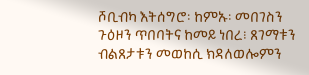ሾቢብካ እትሰግሮ፡ ከምኡ፡ መበገስን ጉዕዞን ጥበባትና ከመይ ነበረ፧ ጸገማቱን ብልጸታቱን መወከሲ ክዳለወሎምን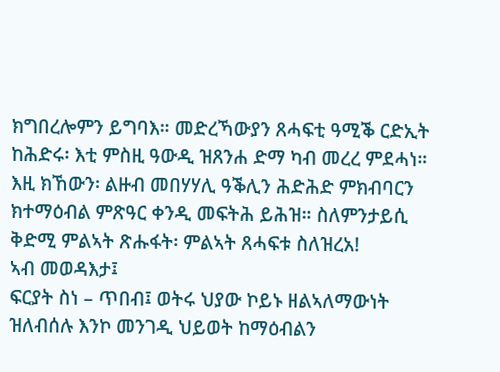ክግበረሎምን ይግባእ። መድረኻውያን ጸሓፍቲ ዓሚቕ ርድኢት ከሕድሩ፡ እቲ ምስዚ ዓውዲ ዝጸንሐ ድማ ካብ መረረ ምደሓነ። እዚ ክኸውን፡ ልዙብ መበሃሃሊ ዓቕሊን ሕድሕድ ምክብባርን ክተማዕብል ምጽዓር ቀንዲ መፍትሕ ይሕዝ። ስለምንታይሲ ቅድሚ ምልኣት ጽሑፋት፡ ምልኣት ጸሓፍቱ ስለዝረአ!
ኣብ መወዳእታ፤
ፍርያት ስነ – ጥበብ፤ ወትሩ ህያው ኮይኑ ዘልኣለማውነት ዝለብሰሉ እንኮ መንገዲ ህይወት ከማዕብልን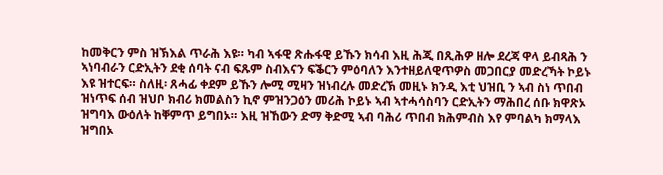ከመቅርን ምስ ዝኽእል ጥራሕ እዩ። ካብ ኣፋዊ ጽሑፋዊ ይኹን ክሳብ እዚ ሕጂ በጺሕዎ ዘሎ ደረጃ ዋላ ይብጻሕ ን ኣነባብራን ርድኢትን ደቂ ሰባት ናብ ፍጹም ስብእናን ፍቕርን ምዕባለን እንተዘይለዊጥዎስ መጋበርያ መድረኻት ኮይኑ እዩ ዝተርፍ። ስለዚ፡ ጸሓፊ ቀደም ይኹን ሎሚ ሚዛን ዝነብረሉ መድረኽ መዚኑ ክንዲ እቲ ህዝቢ ን ኣብ ስነ ጥበብ ዝነጥፍ ሰብ ዝህቦ ክብሪ ክመልስን ኪኖ ምዝንጋዕን መሪሕ ኮይኑ ኣብ ኣተሓሳስባን ርድኢትን ማሕበረ ሰቡ ክዋጽኦ ዝግባእ ውዕለት ከቐምጥ ይግበኦ። እዚ ዝኸውን ድማ ቅድሚ ኣብ ባሕሪ ጥበብ ክሕምብስ እየ ምባልካ ክማላእ ዝግበኦ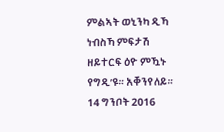ምልኣት ወኒንካ ዲኻ ነብስኻ ምፍታሽ ዘይተርፍ ዕዮ ምዃኑ የግዲ’ዩ። አቐንየለይ።
14 ግንቦት 2016